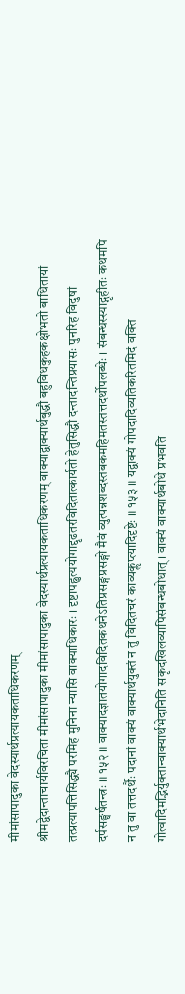मीमांसापादुका वेदस्यार्थप्रत्यायकताधिकरणम्
श्रीमद्वेदान्ताचार्यविरचिता मीमांसापादुका मीमांसापादुका वेदस्यार्थप्रत्यायकताधिकरणम् वाक्याद्वाक्यार्थबुद्धौ बहुविधकुहकक्षोभतो बाधितायां तत्प्रत्यापत्तिसिद्ध्यै परमिह मुनिना न्यासि वाक्याधिकारः । दृष्टापह्नुत्ययोगाद्दृढतरविदितात्कार्यतो हेतुसिद्धौ दन्तादन्तिप्रयासः पुनरिह विदुषां दर्पसङ्घर्षतन्त्रः ॥ १५२ ॥ वाक्यादज्ञातयोगादविदितकथनेऽतिप्रसङ्गप्रसङ्गो मैवं व्युत्पन्नशब्दस्तबकमहिमतस्तत्तदर्थोपलब्धेः । संबन्धस्स्याद्गृहीतः कथमपि न तु वा तत्तदर्थैः पदानां वाक्यं वाक्यार्थयुक्तं न तु विदितचरं काव्यकॢप्त्यादिदृष्टेः ॥ १५३ ॥ यद्वाक्यं गोपदादिव्यतिकरितमिदं वक्ति गोत्वादिमद्भिर्युक्तान्वाक्यार्थभेदानिति सकृदखिलव्यापिसंबन्धबोधात् । वाक्यं वाक्यार्थबोधे प्रभवति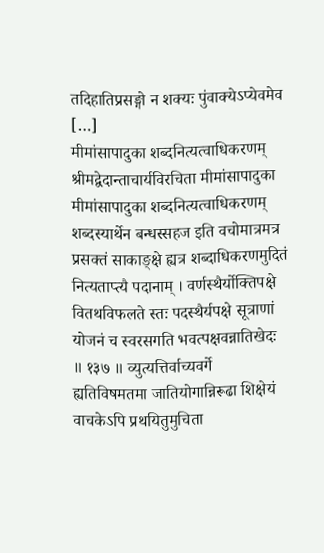तदिहातिप्रसङ्गो न शक्यः पुंवाक्येऽप्येवमेव […]
मीमांसापादुका शब्दनित्यत्वाधिकरणम्
श्रीमद्वेदान्ताचार्यविरचिता मीमांसापादुका मीमांसापादुका शब्दनित्यत्वाधिकरणम् शब्दस्यार्थेन बन्धस्सहज इति वचोमात्रमत्र प्रसक्तं साकाङ्क्षे ह्यत्र शब्दाधिकरणमुदितं नित्यताप्त्यै पदानाम् । वर्णस्थैर्योक्तिपक्षे वितथविफलते स्तः पदस्थैर्यपक्षे सूत्राणां योजनं च स्वरसगति भवत्पक्षवन्नातिखेदः ॥ १३७ ॥ व्युत्यत्तिर्वाच्यवर्गे ह्यतिविषमतमा जातियोगान्निरूढा शिक्षेयं वाचकेऽपि प्रथयितुमुचिता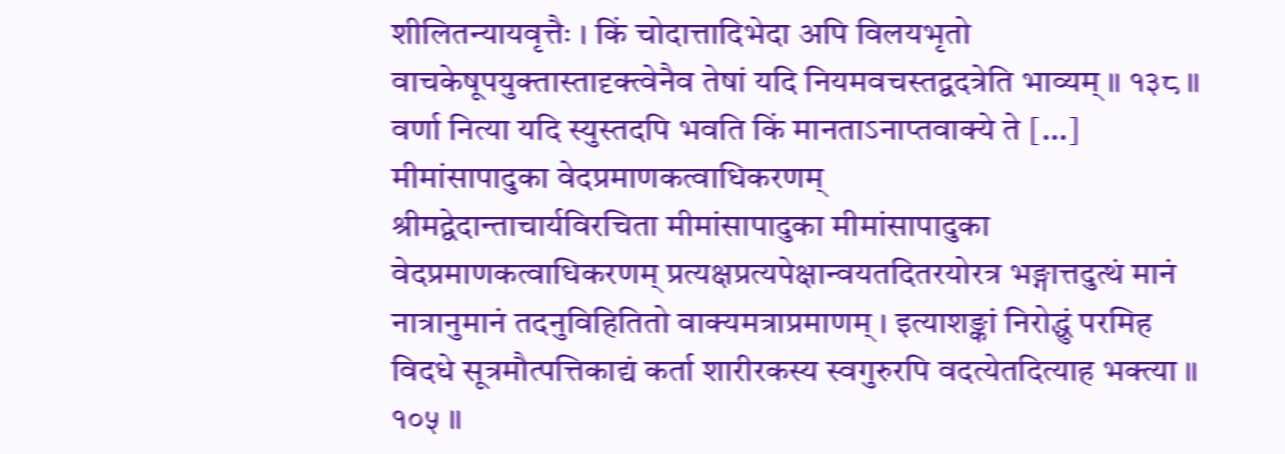शीलितन्यायवृत्तैः । किं चोदात्तादिभेदा अपि विलयभृतो वाचकेषूपयुक्तास्तादृक्त्वेनैव तेषां यदि नियमवचस्तद्वदत्रेति भाव्यम् ॥ १३८ ॥ वर्णा नित्या यदि स्युस्तदपि भवति किं मानताऽनाप्तवाक्ये ते […]
मीमांसापादुका वेदप्रमाणकत्वाधिकरणम्
श्रीमद्वेदान्ताचार्यविरचिता मीमांसापादुका मीमांसापादुका वेदप्रमाणकत्वाधिकरणम् प्रत्यक्षप्रत्यपेक्षान्वयतदितरयोरत्र भङ्गात्तदुत्थं मानं नात्रानुमानं तदनुविहितितो वाक्यमत्राप्रमाणम् । इत्याशङ्कां निरोद्धुं परमिह विदधे सूत्रमौत्पत्तिकाद्यं कर्ता शारीरकस्य स्वगुरुरपि वदत्येतदित्याह भक्त्या ॥ १०५ ॥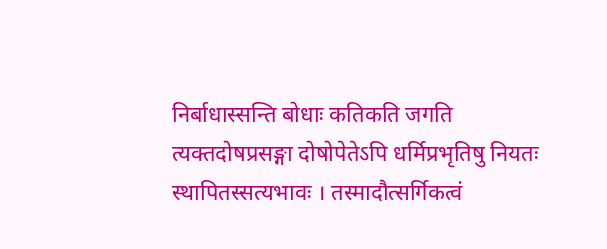निर्बाधास्सन्ति बोधाः कतिकति जगति त्यक्तदोषप्रसङ्गा दोषोपेतेऽपि धर्मिप्रभृतिषु नियतः स्थापितस्सत्यभावः । तस्मादौत्सर्गिकत्वं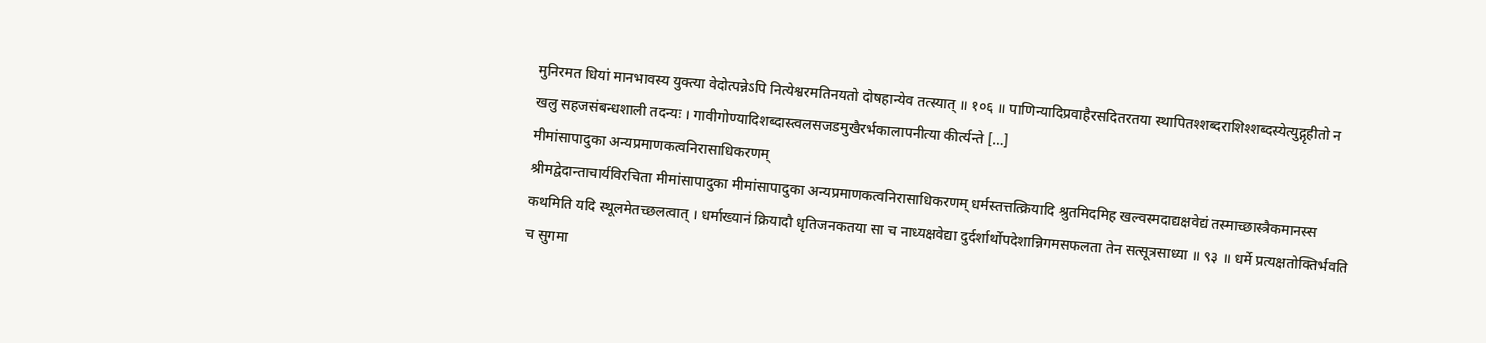मुनिरमत धियां मानभावस्य युक्त्या वेदोत्पन्नेऽपि नित्येश्वरमतिनयतो दोषहान्येव तत्स्यात् ॥ १०६ ॥ पाणिन्यादिप्रवाहैरसदितरतया स्थापितश्शब्दराशिश्शब्दस्येत्युद्गृहीतो न खलु सहजसंबन्धशाली तदन्यः । गावीगोण्यादिशब्दास्त्वलसजडमुखैरर्भकालापनीत्या कीर्त्यन्ते […]
मीमांसापादुका अन्यप्रमाणकत्वनिरासाधिकरणम्
श्रीमद्वेदान्ताचार्यविरचिता मीमांसापादुका मीमांसापादुका अन्यप्रमाणकत्वनिरासाधिकरणम् धर्मस्तत्तत्क्रियादि श्रुतमिदमिह खल्वस्मदाद्यक्षवेद्यं तस्माच्छास्त्रैकमानस्स कथमिति यदि स्थूलमेतच्छलत्वात् । धर्माख्यानं क्रियादौ धृतिजनकतया सा च नाध्यक्षवेद्या दुर्दर्शार्थोपदेशान्निगमसफलता तेन सत्सूत्रसाध्या ॥ ९३ ॥ धर्मे प्रत्यक्षतोक्तिर्भवति च सुगमा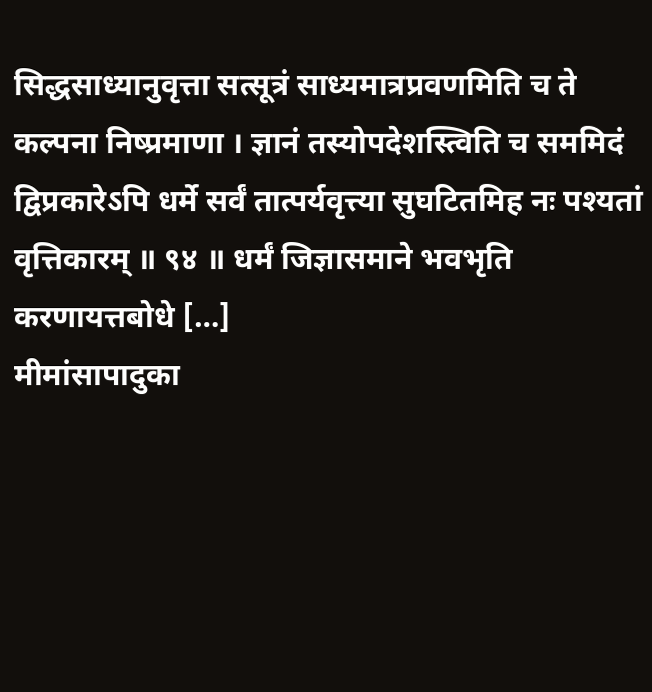सिद्धसाध्यानुवृत्ता सत्सूत्रं साध्यमात्रप्रवणमिति च ते कल्पना निष्प्रमाणा । ज्ञानं तस्योपदेशस्त्विति च सममिदं द्विप्रकारेऽपि धर्मे सर्वं तात्पर्यवृत्त्या सुघटितमिह नः पश्यतां वृत्तिकारम् ॥ ९४ ॥ धर्मं जिज्ञासमाने भवभृति करणायत्तबोधे […]
मीमांसापादुका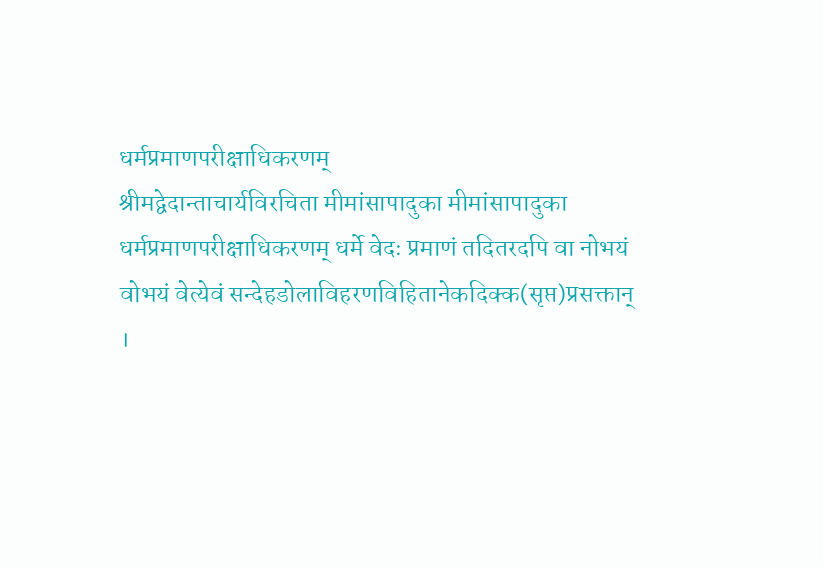धर्मप्रमाणपरीक्षाधिकरणम्
श्रीमद्वेदान्ताचार्यविरचिता मीमांसापादुका मीमांसापादुका धर्मप्रमाणपरीक्षाधिकरणम् धर्मे वेदः प्रमाणं तदितरदपि वा नोभयं वोभयं वेत्येवं सन्देहडोलाविहरणविहितानेकदिक्क(सृप्त)प्रसक्तान् ।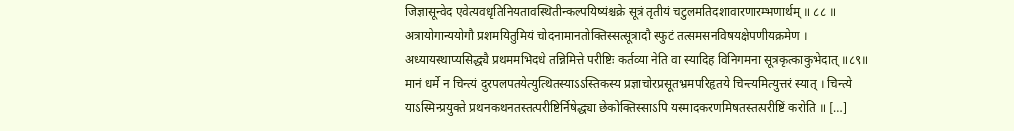जिज्ञासून्वेद एवेत्यवधृतिनियतावस्थितीन्कल्पयिष्यंश्चक्रे सूत्रं तृतीयं चटुलमतिदशावारणारम्भणार्थम् ॥ ८८ ॥ अत्रायोगान्ययोगौ प्रशमयितुमियं चोदनामानतोक्तिस्सत्सूत्रादौ स्फुटं तत्समसनविषयक्षेपणीयक्रमेण । अध्यायस्थाप्यसिद्ध्यै प्रथममभिदधे तन्निमित्ते परीष्टिः कर्तव्या नेति वा स्यादिह विनिगमना सूत्रकृत्काकुभेदात् ॥८९॥ मानं धर्मे न चिन्त्यं दुरपलपतयेत्युत्थितस्याऽऽस्तिकस्य प्रज्ञाचोरप्रसूतभ्रमपरिहृतये चिन्त्यमित्युत्तरं स्यात् । चिन्त्ये याऽस्मिन्प्रयुक्ते प्रथनकथनतस्तत्परीष्टिर्निषेद्ध्या छेकोक्तिस्साऽपि यस्मादकरणमिषतस्तत्परीष्टिं करोति ॥ […]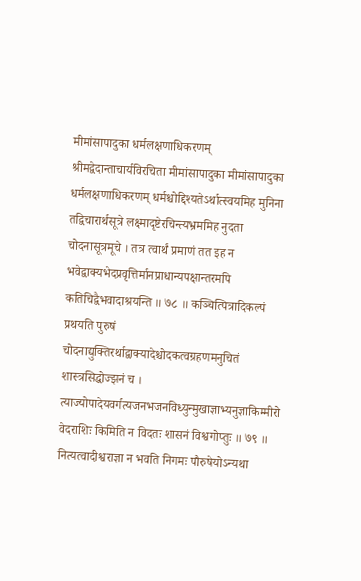मीमांसापादुका धर्मलक्षणाधिकरणम्
श्रीमद्वेदान्ताचार्यविरचिता मीमांसापादुका मीमांसापादुका धर्मलक्षणाधिकरणम् धर्मश्चोद्दिश्यतेऽर्थात्स्वयमिह मुनिना तद्विचारार्थसूत्रे लक्ष्मादृष्टेरचिन्त्यभ्रममिह नुदता चोदनासूत्रमूचे । तत्र त्वार्थं प्रमाणं तत इह न भवेद्वाक्यभेदप्रवृत्तिर्मानप्राधान्यपक्षान्तरमपि कतिचिद्वैभवादाश्रयन्ति ॥ ७८ ॥ कञ्चित्पित्रादिकल्पं प्रथयति पुरुषं चोदनाद्युक्तिरर्थाद्वाक्यादेश्चोदकत्वग्रहणमनुचितं शास्त्रसिद्धोज्झनं च । त्याज्योपादेयवर्गत्यजनभजनविध्युन्मुखाज्ञाभ्यनुज्ञाकिम्मीरो वेदराशिः किमिति न विदतः शासनं विश्वगोप्तुः ॥ ७९ ॥ नित्यत्वादीश्वराज्ञा न भवति निगमः पौरुषेयोऽन्यथा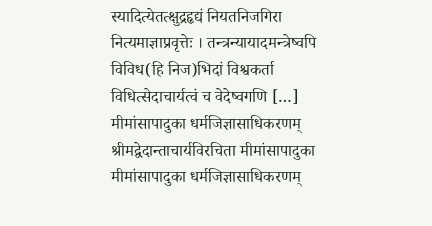स्यादित्येतत्क्षुद्रहृद्यं नियतनिजगिरा नित्यमाज्ञाप्रवृत्तेः । तन्त्रन्यायादमन्त्रेष्वपि विविध(हि निज)भिदां विश्वकर्ता विधित्सेदाचार्यत्वं च वेदेष्वगणि […]
मीमांसापादुका धर्मजिज्ञासाधिकरणम्
श्रीमद्वेदान्ताचार्यविरचिता मीमांसापादुका मीमांसापादुका धर्मजिज्ञासाधिकरणम्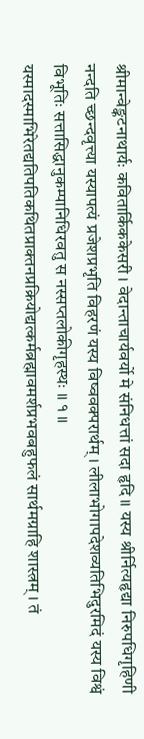श्रीमान्वेङ्कटनाथार्यः कवितार्किककेसरी । वेदान्ताचार्यवर्यो मे संनिधत्तां सदा हृदि ॥ यस्य श्रीर्नित्यहृद्या निरुपधिगृहिणी नन्दति च्छन्दवृत्त्या यस्यापत्यं प्रजेशप्रभृति विहरणं यस्य विष्ववक्परार्थम् । लीलाभोगापदेशव्यतिभिदुरमिदं यस्य विश्वं विभूतिः सत्तासिद्धानुकम्पानिधिरवतु स नस्सप्तलोकीगृहस्थः ॥ १ ॥ यस्मादस्माभिरेतद्यतिपतिकथितप्राक्तनप्रक्रियोद्यत्कर्मब्रह्मावमर्शप्रभवबहुफलं सार्थमग्राहि शास्त्रम् । तं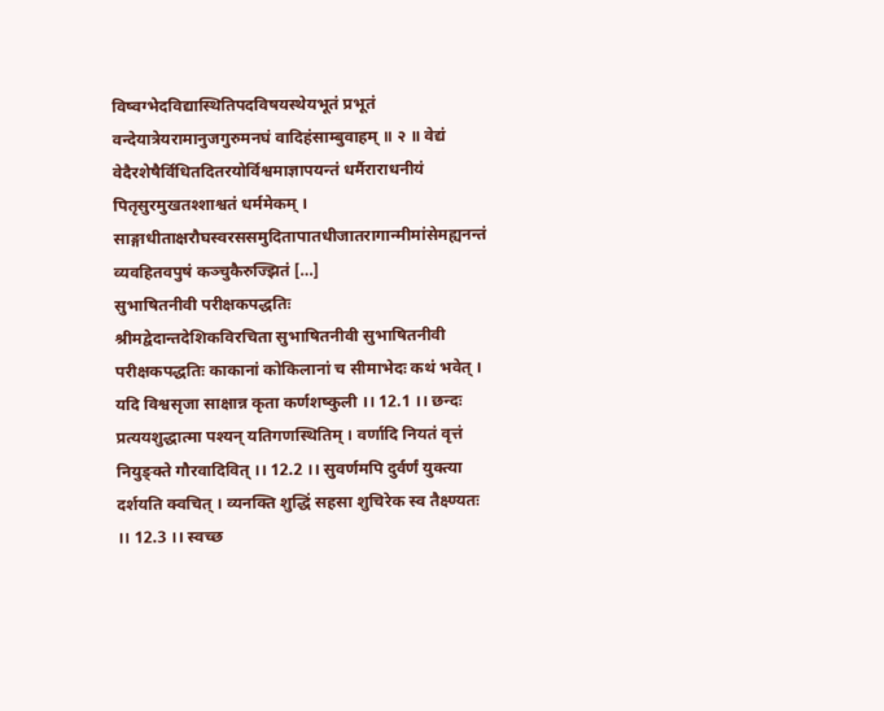विष्वग्भेदविद्यास्थितिपदविषयस्थेयभूतं प्रभूतं वन्देयात्रेयरामानुजगुरुमनघं वादिहंसाम्बुवाहम् ॥ २ ॥ वेद्यं वेदैरशेषैर्विधितदितरयोर्विश्वमाज्ञापयन्तं धर्मैराराधनीयं पितृसुरमुखतश्शाश्वतं धर्ममेकम् । साङ्गाधीताक्षरौघस्वरससमुदितापातधीजातरागान्मीमांसेमह्यनन्तं व्यवहितवपुषं कञ्चुकैरुज्झितं […]
सुभाषितनीवी परीक्षकपद्धतिः
श्रीमद्वेदान्तदेशिकविरचिता सुभाषितनीवी सुभाषितनीवी परीक्षकपद्धतिः काकानां कोकिलानां च सीमाभेदः कथं भवेत् । यदि विश्वसृजा साक्षान्न कृता कर्णशष्कुली ।। 12.1 ।। छन्दः प्रत्ययशुद्धात्मा पश्यन् यतिगणस्थितिम् । वर्णादि नियतं वृत्तं नियुङ्क्ते गौरवादिवित् ।। 12.2 ।। सुवर्णमपि दुर्वर्णं युक्त्या दर्शयति क्वचित् । व्यनक्ति शुद्धिं सहसा शुचिरेक स्व तैक्ष्ण्यतः ।। 12.3 ।। स्वच्छ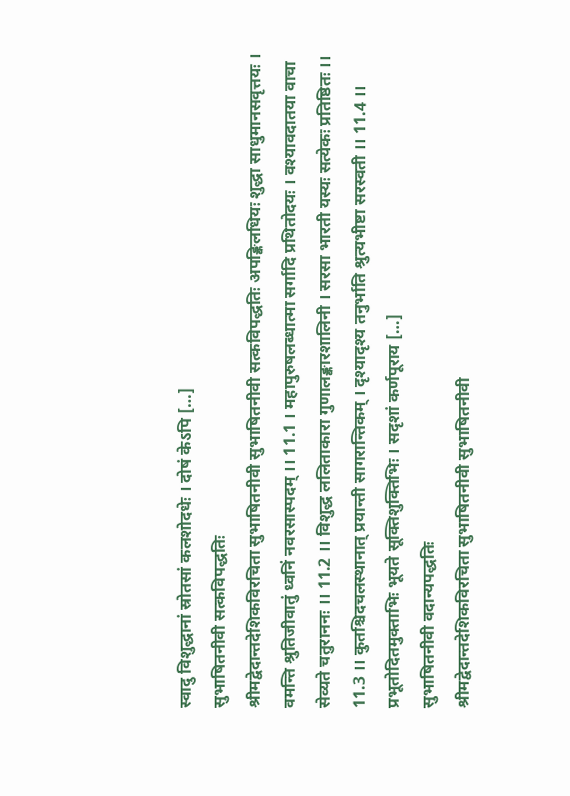स्वादु विशुद्धानां स्रोतसां कलशोदधेः । दोषं केऽपि […]
सुभाषितनीवी सत्कविपद्धतिः
श्रीमद्वेदान्तदेशिकविरचिता सुभाषितनीवी सुभाषितनीवी सत्कविपद्धतिः अपङ्किलधियः शुद्धा साधुमानसवृत्तयः । वमन्ति श्रुतिजीवातुं ध्वनिं नवरसास्पदम् ।। 11.1 । महापुरुषलब्धात्मा सर्गादि प्रथितोदयः । वश्यावदातया वाचा सेव्यते चतुराननः ।। 11.2 ।। विशुद्ध ललिताकारा गुणालङ्कारशालिनी । सरसा भारती यस्यः सत्येकः प्रतिष्ठितः ।। 11.3 ।। कुतश्चिदचलस्थानात् प्रयान्ती सागरान्तिकम् । दृश्यादृश्य तनुर्भाति श्रुत्यभीष्टा सरस्वती ।। 11.4 ।। प्रभूतोदितमुक्ताभिः भूयते सूक्तिशुक्तिभिः । सदृशां कर्णपूराय […]
सुभाषितनीवी वदान्यपद्धतिः
श्रीमद्वेदान्तदेशिकविरचिता सुभाषितनीवी सुभाषितनीवी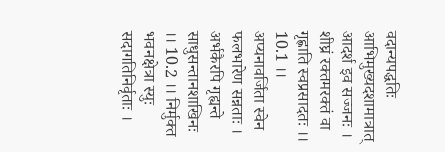वदान्यपद्धतिः आभिमुख्यदशामात्रात् आदर्श इव सज्जनः । शीघ्रं रक्तमरक्तं वा गृह्णाति स्वप्रसादतः ।। 10.1 ।। अप्यनावर्जिता स्वेन फलभारेण सन्नताः । अर्भकैरपि गृह्यन्ते साधुसन्तानशाखिनः ।। 10.2 ।। निर्मुक्त भवनक्षेत्रा स्युः सदागतिनिर्वृताः ।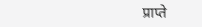प्राप्ते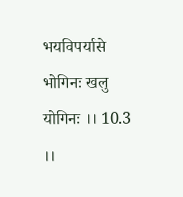भयविपर्यासे भोगिनः खलु योगिनः ।। 10.3 ।।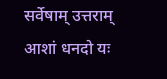सर्वेषाम् उत्तराम् आशां धनदो यः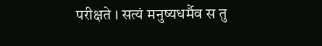परीक्षते । सत्यं मनुष्यधर्मैव स तु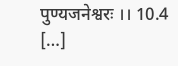पुण्यजनेश्वरः ।। 10.4 […]